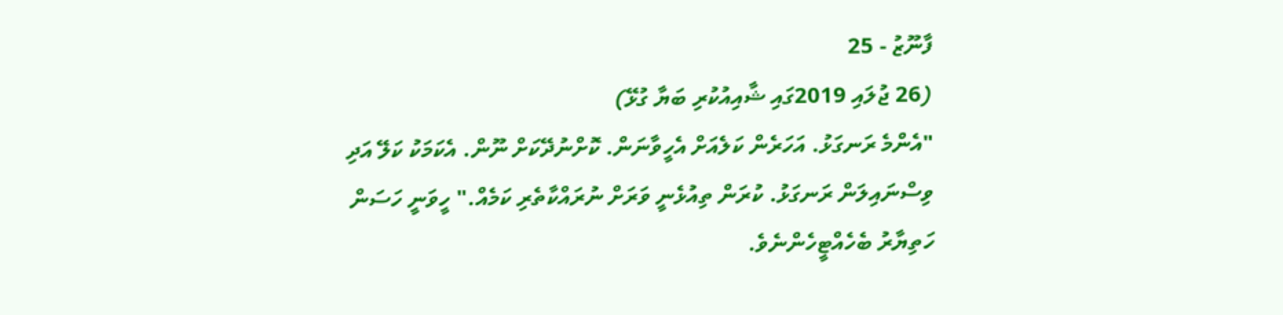ފާނޫޒު - 25
(26 ޖުލައި 2019ގައި ޝާއިއުކުރި ބަޔާ ގުޅޭ)
"އެންމެ ރަނގަޅު. އަހަރެން ކަލެއަށް އެހީވާނަން. ކޮށްނުދޭކަށް ނޫން. އެކަމަކު ކަލޭ އަދި ވިސްނައިލަން ރަނގަޅު. ކުރަން ތިއުޅެނީ ވަރަށް ނުރައްކާތެރި ކަމެއް." ހީވަނީ ހަސަން ހަތިޔާރު ބެހެއްޓީހެންނެވެ.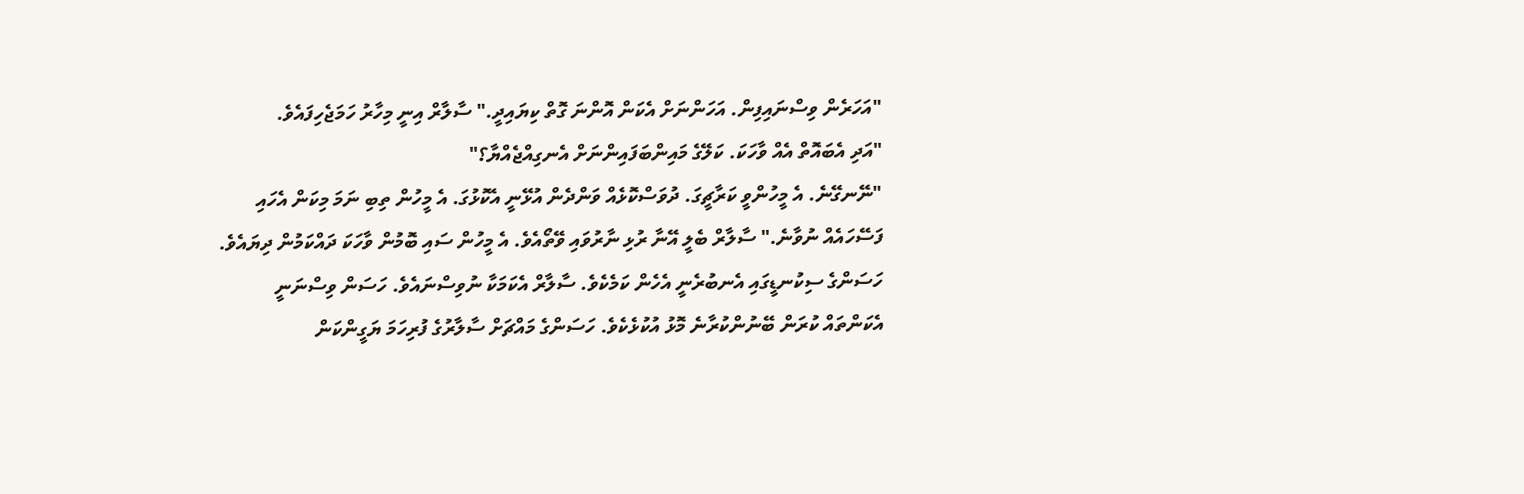"އަހަރެން ވިސްނައިފިން. އަހަންނަށް އެކަން އޮންނަ ގޮތް ކިޔައިދީ." ސާލާރް އިނީ މިހާރު ހަމަޖެހިފައެވެ.
"އަދި އެބައޮތް އެއް ވާހަކަ. ކަލޭގެ މައިންބަފައިންނަށް އެނގިއްޖެއްޔާ؟"
"ނޭނގޭނެ. އެ މީހުންވީ ކަރާޗީގަ. ދުވަސްކޮޅެއް ވަންދެން އުޅޭނީ އެކޮޅުގަ. އެ މީހުން ތިބި ނަމަ މިކަން އެހައި ފަސޭހައެއް ނުވާނެ." ސާލާރް ބެލީ އޭނާ ރުޅި ނާރުވައި ވޭތޯއެވެ. އެ މީހުން ސައި ބޮމުން ވާހަކަ ދައްކަމުން ދިޔައެވެ. ހަސަންގެ ސިކުނޑީގައި އެނބުރެނީ އެހެން ކަމެކެވެ. ސާލާރް އެކަމަކާ ނުވިސްނައެވެ. ހަސަން ވިސްނަނީ އެކަންތައް ކުރަން ބޭނުންކުރާނެ މޮޅު އުކުޅެކެވެ. ހަސަންގެ މައްޗަށް ސާލާރުގެ ފުރިހަމަ ޔަގީންކަން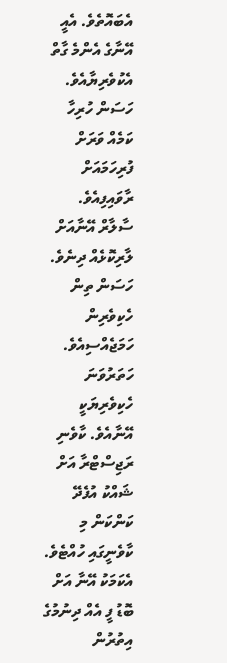އެބައޮތެވެ. އެއީ އޭނާގެ އެންމެ ގާތް އެކުވެރިޔާއެވެ.
ހަސަން ހުރިހާ ކަމެއް ވަރަށް ފުރިހަމައަށް ރާވައިފިއެވެ. ސާލާރް އޭނާއަށް ލާރިކޮޅެއް ދިނެވެ. ހަސަން ތިން ހެކިވެރިން ހަމަޖެއްސިއެވެ. ހަތަރުވަނަ ހެކިވެރިޔަކީ އޭނާއެވެ. ކާވެނި ރަޖިސްޓްރާ އަށް ޝައްކު އުފެދޭ ކަންކަން މި ކާވެނީގައި ހުއްޓެވެ. އެކަމަކު އޭނާ އަށް ބޮޑު ފީ އެއް ދިނުމުގެ އިތުރުން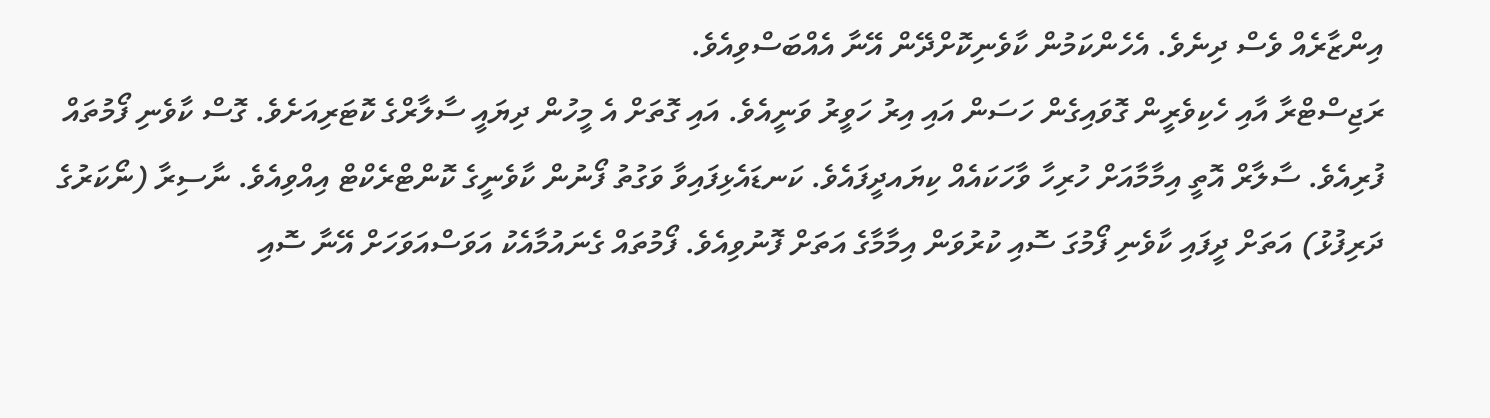އިންޒާރެއް ވެސް ދިނެވެ. އެހެންކަމުން ކާވެނިކޮށްދޭން އޭނާ އެއްބަސްވިއެވެ.
ރަޖިސްޓްރާ އާއި ހެކިވެރީން ގޮވައިގެން ހަސަން އައި އިރު ހަވީރު ވަނީއެވެ. އައި ގޮތަށް އެ މީހުން ދިޔައީ ސާލާރްގެ ކޮޓަރިއަށެވެ. ގޮސް ކާވެނި ފޯމުތައް ފުރިއެވެ. ސާލާރް އޮތީ އިމާމާއަށް ހުރިހާ ވާހަކައެއް ކިޔައދީފައެވެ. ކަނޑައެޅިފައިވާ ވަގުތު ފޯނުން ކާވެނީގެ ކޮންޓްރެކްޓް އިއްވިއެވެ. ނާސިރާ (ނޯކަރުގެ ދަރިފުޅު) އަތަށް ދީފައި ކާވެނި ފޯމުގަ ސޮއި ކުރުވަން އިމާމާގެ އަތަށް ފޮނުވިއެވެ. ފޯމުތައް ގެނައުމާއެކު އަވަސްއަވަހަށް އޭނާ ސޮއި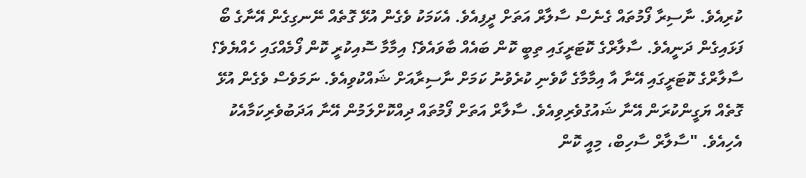ކުރިއެވެ. ނާސިރާ ފޯމުތައް ގެނެސް ސާލާރް އަތަށް ދީފިއެވެ. އެކަމަކު ވެގެން އުޅޭ ގޮތެއް ނޭނގިގެން އޭނާގެ ބޯ ފަޅައިގެން ދަނީއެވެ. ސާލާރްގެ ކޮޓަރީގައި ތިބީ ކޮން ބައެއް ބާވައެވެ؟ އިމާމާ ސޮއިކުރީ ކޮން ފޯމެއްގައި ހެއްޔެވެ؟
ސާލާރްގެ ކޮޓަރީގައި އޭނާ އާ އިމާމާގެ ކާވެނި ކުރެވުނު ކަމަށް ނާސިރާއަށް ޝައްކުވިއެވެ. ނަމަވެސް ވެގެން އުޅޭ ގޮތެއް ޔަގީންކުރަން އޭނާ ޝައުގުވެރިވިއެވެ. ސާލާރް އަތަށް ފޯމުތައް ދިއްކޮށްލަމުން އޭނާ އަދަބުވެރިކަމާއެކު އެހިއެވެ. "ސާލާރް ސާހިބް، މިއީ ކޮން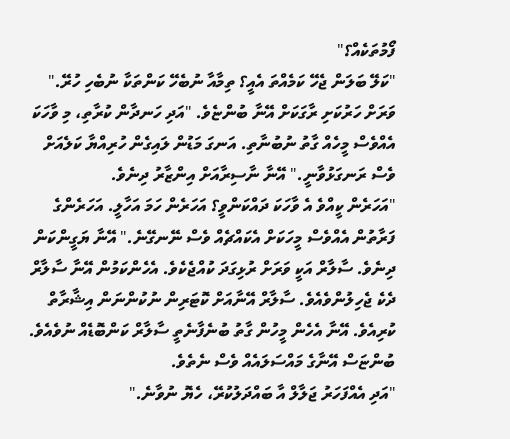ފޯމުތަކެއް؟"
"ކަލޭ ބަލަން ޖެހޭ ކަމެއްތަ އެއީ؟ ތިމާއާ ނުބެހޭ ކަންތަކާ ނުބެހި ހުރޭ." ވަރަށް ހަރުކަށި ރާގަކަށް އޭނާ ބުންޏެވެ. "އަދި ހަނދާން ކުރާތި، މި ވާހަކަ އެއްވެސް މީހެއް ގާތު ނުބުނާތި. އަނގަ މަޑުން ލައިގެން ހުރިއްޔާ ކަލެއަށް ވެސް ރަނގަޅުވާނީ." އޭނާ ނާސިރާއަށް އިންޒާރު ދިނެވެ.
"އަހަރެން ކީއްވެ އެ ވާހަކަ ދައްކަންވީ؟ އަހަރެން ހަމަ އަހާލީ. އަހަރެންގެ ފަރާތުން އެއްވެސް މީހަކަށް އެކައްޗެއް ވެސް ނޭނގޭނެ." އޭނާ ޔަގީންކަން ދިނެވެ. ސާލާރް އަކީ ވަރަށް ރުޅިގަދަ ކުއްޖެކެވެ. އެހެންކަމުން އޭނާ ސާލާރް ދެކެ ޖެހިލުންވެއެވެ. ސާލާރް އޭނާއަށް ކޮޓަރިން ނުކުންނަން އިޝާރާތް ކުރިއެވެ. އޭނާ އެހެން މީހުން ގާތު ބުނެފާނެތީ ސާލާރް ކަންބޮޑެއް ނުވެއެވެ. ބުންޏަސް އޭނާގެ މައްސަލައެއް ވެސް ނެތެވެ.
"އަދި އެއްފަހަރު ޖަލާލް އާ ބައްދަލުކުރޭ، ހެޔޮ ނުވާނެ."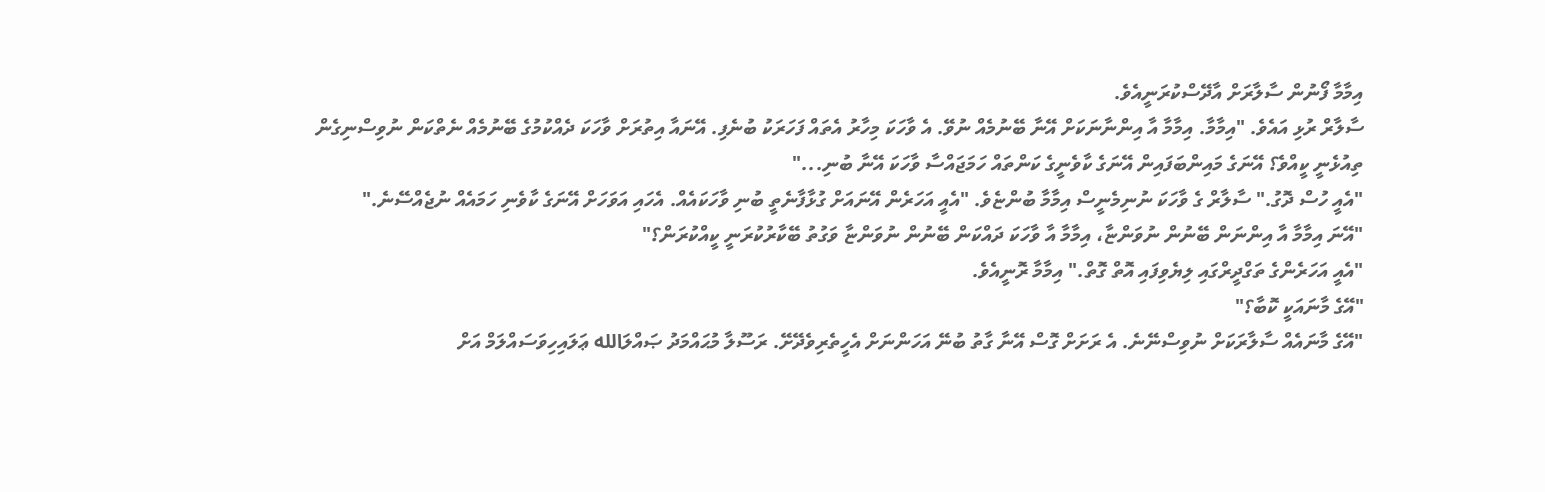އިމާމާ ފޯނުން ސާލާރަށް އާދޭސްކުރަނީއެވެ.
ސާލާރް ރުޅި އައެވެ. "އިމާމާ. އިމާމާ އާ އިންނާނަކަށް އޭނާ ބޭނުމެއް ނުވޭ. އެ ވާހަކަ މިހާރު އެތައް ފަހަރަކު ބުނެފި. އޭނައާ އިތުރަށް ވާހަކަ ދެއްކުމުގެ ބޭނުމެއް ނެތްކަން ނުވިސްނިގެން ތިއުޅެނީ ކީއްވެ؟ އޭނަގެ މައިންބަފައިން އޭނަގެ ކާވެނީގެ ކަންތައް ހަމަޖައްސާ ވާހަކަ އޭނާ ބުނި..."
"އެއީ ހުސް ދޮގު." ސާލާރް ގެ ވާހަކަ ނުނިމެނީސް އިމާމާ ބުންޏެވެ. "އެއީ އަހަރެން އޭނައަށް ގުޅާފާނެތީ ބުނި ވާހަކައެއް. އެހައި އަވަހަށް އޭނަގެ ކާވެނި ހަމައެއް ނުޖެއްސޭނެ."
"އޭނަ އިމާމާ އާ އިންނަން ބޭނުން ނުވަންޏާ، އިމާމާ އާ ވާހަކަ ދައްކަން ބޭނުން ނުވަންޏާ ވަގުތު ބޭކާރުކުރަނީ ކީއްކުރަން؟"
"އެއީ އަހަރެންގެ ތަގްދީރްގައި ލިޔެވިފައި އޮތް ގޮތް." އިމާމާ ރޮނީއެވެ.
"އޭގެ މާނައަކީ ކޮބާ؟"
"އޭގެ މާނައެއް ސާލާރަކަށް ނުވިސްނޭނެ. އެ ރަށަށް ގޮސް އޭނާ ގާތު ބުނޭ އަހަންނަށް އެހީތެރިވެދޭށޭ. ރަސޫލާ މުޙައްމަދު ޞައްލަالله ޢަލައިހިވަސައްލަމް އަށް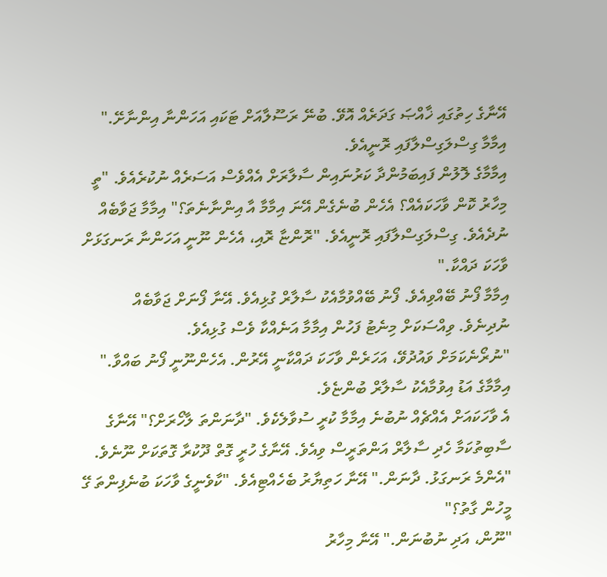އޭނާގެ ހިތުގައި ޚާއްޞަ ގަދަރެއް އޮވޭ. ބުނޭ ރަސޫލާއަށް ޓަކައި އަހަންނާ އިންނާށޭ." އިމާމާ ގިސްލަގިސްލާފައި ރޮނީއެވެ.
އިމާމާގެ ލޮލުން ފައިބަމުންދާ ކަރުނައިން ސާލާރަށް އެއްވެސް އަސަރެއް ނުކުރެއެވެ. "ތީ މިހާރު ކޮން ވާހަކައެއް؟ އެހެން ބުނެގެން އޭނަ އިމާމާ އާ އިންނާނެތަ؟" އިމާމާ ޖަވާބެއް ނުދެއެވެ. ގިސްލަގިސްލާފައި ރޮނީއެވެ. "ރޮންޏާ ރޮއި، އެހެން ނޫނީ އަހަންނާ ރަނގަޅަށް ވާހަކަ ދައްކާ."
އިމާމާ ފޯނު ބޭއްވިއެވެ. ފޯނު ބޭއްވުމާއެކު ސާލާރް ގުޅިއެވެ. އޭނާ ފޯނަށް ޖަވާބެއް ނުދިނެވެ. ވިއްސަކަށް މިނެޓު ފަހުން އިމާމާ އަނެއްކާ ވެސް ގުޅިއެވެ.
"ނުރޯނެކަމަށް ވައުދުވޭ، އަހަރެން ވާހަކަ ދައްކާނީ އޭރުން. އެހެންނޫނީ ފޯނު ބައްވާ." އިމާމާގެ އަޑު އިވުމާއެކު ސާލާރް ބުންޏެވެ.
އެ ވާހަކައަށް އެއްޗެއް ނުބުނެ އިމާމާ ކުރީ ސުވާލެކެވެ. "ދާނަންތަ ލާހޯރަށް؟" އޭނާގެ ސާބިތުކަމާ ހެދި ސާލާރް އަންތަރީސް ވިއެވެ. އޭނާގެ ހުރީ ގޮތް ދޫކުރާ ގޮތަކަށް ނޫނެވެ.
"އެންމެ ރަނގަޅު. ދާނަން." އޭނާ ހަތިޔާރު ބެހެއްޓިއެވެ. "ކާވެނީގެ ވާހަކަ ބުނެފިންތަ ގޭ މީހުން ގާތު؟"
"ނޫން، އަދި ނުބުނަން." އޭނާ މިހާރު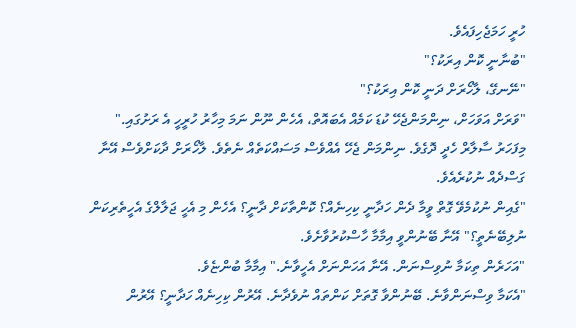ހުރީ ހަމަޖެހިފައެވެ.
"ބުނާނީ ކޮން އިރަކު؟"
"ނޭނގޭ، ލާހޯރަށް ދަނީ ކޮން އިރަކު؟"
"ވަރަށް އަވަހަށް، ނިންމަންޖެހޭ ކުޑަ ކަމެއް އެބައޮތް، އެހެން ނޫން ނަމަ މިހާރު ހުރީހީ އެ ރަށުގައި." މިފަހަރު ސާލާރް ހެދީ ދޮގެވެ. ނިންމަން ޖެހޭ އެއްވެސް މަސައްކަތެއް ނެތެވެ. ލާހޯރަށް ދާކަށްވެސް އޭނާ ގަސްދެއް ނުކުރެއެވެ.
"ގެއިން ނުކުމެވޭ ގޮތް ވީމާ ދެން ހަދާނީ ކިހިނެއް؟ ކޮންތާކަށް ދާނީ؟ އެހެން މި އެހީ ޖަލާލްގެ އެހީތެރިކަން ނުލިބޭނެތީ؟" އޭނާ ބޭނުންވީ އިމާމާ ހާސްކުރުވާށެވެ.
"އަހަރެން ތިކަމާ ނުވިސްނަން. އޭނާ އަހަންނަށް އެހީވާނެ." އިމާމާ ބުންޏެވެ.
"އެކަމާ ވިސްނަންވާނެ. ބޭނުންވާ ގޮތަށް ކަންތައް ނުވެދާނެ. އޭރުން ކިހިނެއް ހަދާނީ؟ އޭރުން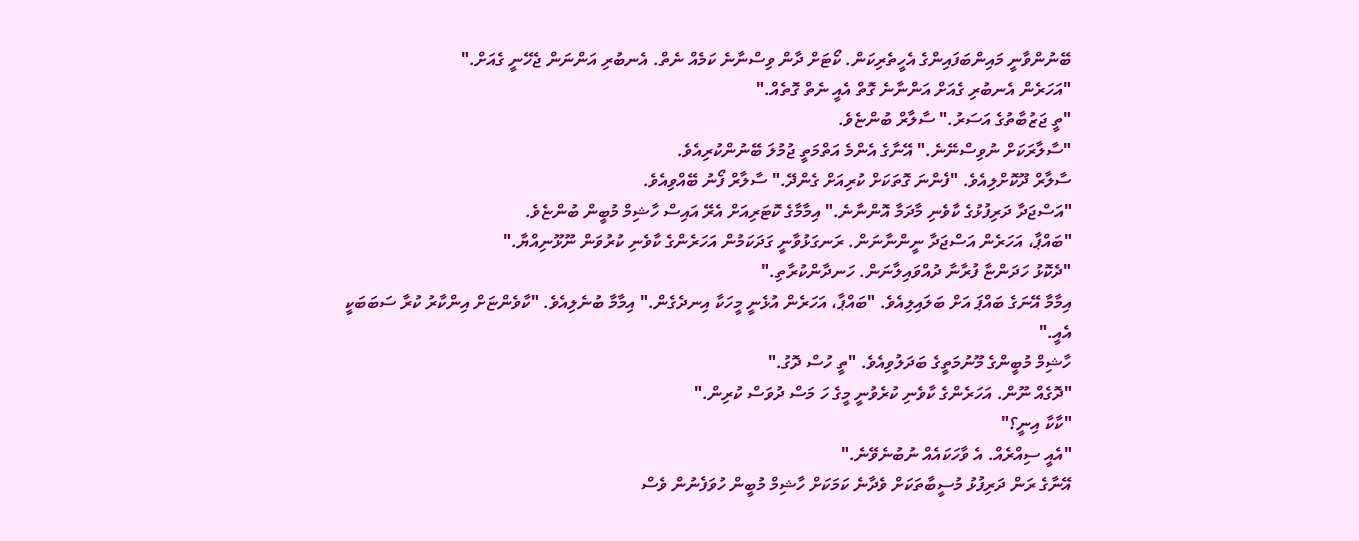ބޭނުންވާނީ މައިންބަފައިންގެ އެހީތެރިކަން. ކޯޓަށް ދާން ވިސްނާނެ ކަމެއް ނެތް. އެނބުރި އަންނަން ޖެހޭނީ ގެއަށް."
"އަހަރެން އެނބުރި ގެއަށް އަންނާނެ ގޮތް އެއީ ނެތް ގޮތެއް."
"ތީ ޖަޒުބާތުގެ އަސަރު." ސާލާރް ބުންޏެވެ.
"ސާލާރަކަށް ނުވިސްނޭނެ." އޭނާގެ އެންމެ އަތްމަތީ ޖުމުލަ ބޭނުންކުރިއެވެ.
ސާލާރް ދޫކޮށްލިއެވެ. "ފެންނަ ގޮތަކަށް ކުރިއަށް ގެންދޭ." ސާލާރް ފޯނު ބޭއްވިއެވެ.
"އަސްޖަދާ ދަރިފުޅުގެ ކާވެނި މާދަމާ އޮންނާނެ." އިމާމާގެ ކޮޓަރިއަށް އެރޭ އައިސް ހާޝިމް މުބީން ބުންޏެވެ.
"ބައްޕާ، އަހަރެން އަސްޖަދާ ނީންނާނަން. ރަނގަޅުވާނީ ގަދަކަމުން އަހަރެންގެ ކާވެނި ކުރުވަން ނޫޅޫނިއްޔާ."
"ދެކޮޅު ހަދަންޏާ ފުރާނާ ދުއްވައިލާނަން. ހަނދާންކުރާތި."
އިމާމާ އޭނަގެ ބައްޕަ އަށް ބަލައިލިއެވެ. "ބައްޕާ، އަހަރެން އުޅެނީ މީހަކާ އިނދެގެން." އިމާމާ ބުނެލިއެވެ. "ކާވެންޏަށް އިންކާރު ކުރާ ސަބަބަކީ އެއީ."
ހާޝިމް މުބީންގެ މޫނުމަތީގެ ބަދަލުވިއެވެ. "ތީ ހުސް ދޮގު."
"ދޮގެއް ނޫން. އަހަރެންގެ ކާވެނި ކުރެވުނީ މީގެ ހަ މަސް ދުވަސް ކުރިން."
"ކާކާ އިނީ؟"
"އެއީ ސިއްރެއް. އެ ވާހަކައެއް ނުބުނެވޭނެ."
އޭނާގެ ރަން ދަރިފުޅު މުސީބާތަކަށް ވެދާނެ ކަމަކަށް ހާޝިމް މުބީން ހުވަފެނުން ވެސް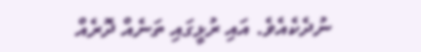ނުދެކެއެވެ. އައި ރުޅީގައި ތަނެއް ދޮރެއް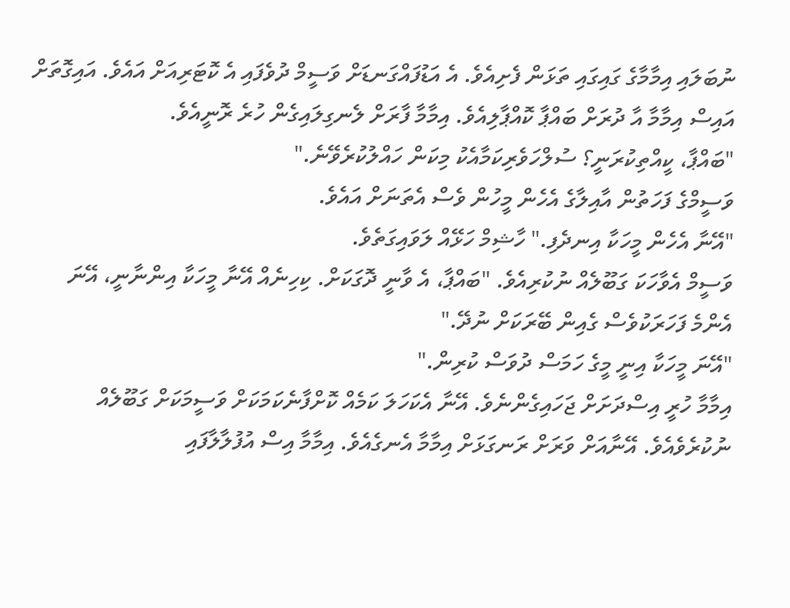ނުބަލައި އިމާމާގެ ގައިގައި ތަޅަން ފެށިއެވެ. އެ އަޑުފައްގަނޑަށް ވަސީމް ދުވެފައި އެ ކޮޓަރިއަށް އައެވެ. އައިގޮތަށް އައިސް އިމާމާ އާ ދުރަށް ބައްޕާ ކޮއްޕާލިއެވެ. އިމާމާ ފާރަށް ލެނގިލައިގެން ހުރެ ރޮނީއެވެ.
"ބައްޕާ، ކީއްތިކުރަނީ؟ ސުލްހަވެރިކަމާއެކު މިކަން ހައްލުކުރެވޭނެ."
ވަސީމްގެ ފަހަތުން އާއިލާގެ އެހެން މީހުން ވެސް އެތަނަށް އައެވެ.
"އޭނާ އެހެން މީހަކާ އިނދެފި." ހާޝިމް ހަޅޭއް ލަވައިގަތެވެ.
ވަސީމް އެވާހަކަ ގަބޫލެއް ނުކުރިއެވެ. "ބައްޕާ، އެ ވާނީ ދޮގަކަށް. ކިހިނެއް އޭނާ މީހަކާ އިންނާނީ، އޭނަ އެންމެ ފަހަރަކުވެސް ގެއިން ބޭރަކަށް ނުދޭ."
"އޭނަ މީހަކާ އިނީ މީގެ ހަމަސް ދުވަސް ކުރިން."
އިމާމާ ހުރީ އިސްދަށަށް ޖަހައިގެންނެވެ. އޭނާ އެކަހަލަ ކަމެއް ކޮށްފާނެކަމަކަށް ވަސީމަކަށް ގަބޫލެއް ނުކުރެވެއެވެ. އޭނާއަށް ވަރަށް ރަނގަޅަށް އިމާމާ އެނގެއެވެ. އިމާމާ އިސް އުފުލާލާފައި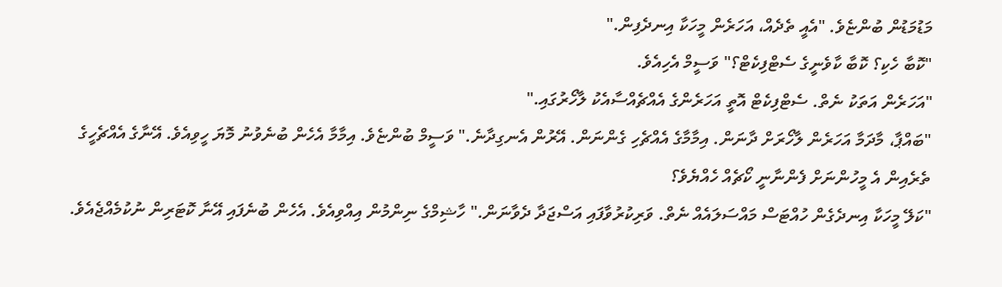މަޑުމަޑުން ބުންޏެވެ. "އެއީ ތެދެއް، އަހަރެން މީހަކާ އިނދެފިން."
"ކޮބާ ހެކި؟ ކޮބާ ކާވެނީގެ ސެޓްފިކެޓް؟" ވަސީމް އެހިއެވެ.
"އަހަރެން އަތަކު ނެތް. ސެޓްފިކެޓް އޮތީ އަހަރެންގެ އެއްޗެއްސާއެކު ލާހޯރުގައި."
"ބައްޕާ، މާދަމާ އަހަރެން ލާހޯރަށް ދާނަން. އިމާމާގެ އެއްޗެހި ގެންނަން. އޭރުން އެނގިދާނެ." ވަސީމް ބުންޏެވެ. އިމާމާ އެހެން ބުނެވުނު މޮޔަ ހީވިއެވެ. އޭނާގެ އެއްޗެހީގެ ތެރެއިން އެ މީހުންނަށް ފެންނާނީ ކޯޗެއް ހެއްޔެވެ؟
"ކަލޭ މީހަކާ އިނދެގެން ހުއްޓަސް މައްސަލައެއް ނެތް. ވަރިކުރުވާފައި އަސްޖަދާ ދެވާނަން." ހާޝިމްގެ ނިންމުން އިއްވިއެވެ. އެހެން ބުނެފައި އޭނާ ކޮޓަރިން ނުކުމެއްޖެއެވެ.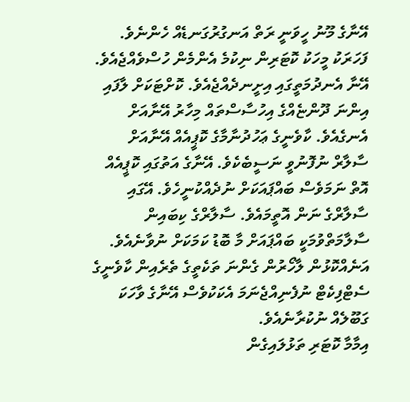އޭނާގެ މޫނު ހީވަނީ ރަތް އަނގުރުގަނޑެއް ހެންނެވެ. ފަހަރަކު މީހަކު ކޮޓަރިން ނިކުމެ އެންމެން ހުސްވެއްޖެއެވެ. އޭނާ އެނދުމަތީގައި އިށީނދެއްޖެއެވެ. ކޮށްޓަކަށް ލާފައި އިންނަ ދޫންޏެއްގެ އިހުސާސްތައް މިހާރު އޭނާއަށް އެނގެއެވެ. ކާވެނީގެ ޢަހުދުނާމާގެ ކޮޕީއެއް އޭނާއަށް ސާލާރް ނުފޮނުވީ ނަސީބެކެވެ. އޭނާގެ އަތުގައި ކޮޕީއެއް އޮތް ނަމަވެސް ބައްޕައަކަށް ނުދެއްކުނީހެވެ. އޭގައި ސާލާރްގެ ނަން އޮތީމައެވެ. ސާލާރްގެ ކިބައިން ސާލާމަތްވުމަކީ ބައްޕައަށް މާ ބޮޑު ކަމަކަށް ނުވާނެއެވެ. އަނެއްކޮޅުން ލާހޯރުން ގެންނަ ތަކެތީގެ ތެރެއިން ކާވެނީގެ ސެޓްފިކެޓް ނުފެނިއްޖެނަމަ އެކަކުވެސް އޭނާގެ ވާހަކަ ގަބޫލެއް ނުކުރާނެއެވެ.
އިމާމާ ކޮޓަރި ތަޅުލައިގެން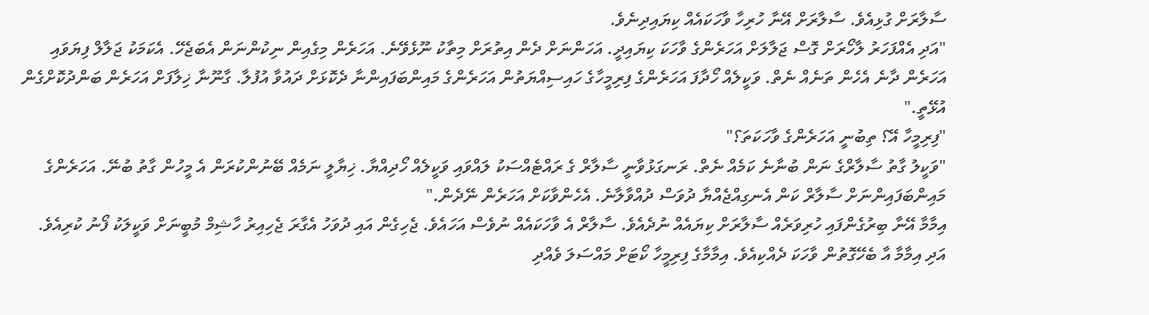ސާލާރަށް ގުޅިއެވެ. ސާލާރަށް އޭނާ ހުރިހާ ވާހަކައެއް ކިޔައިދިނެވެ.
"އަދި އެއްފަހަރު ލާހޯރަށް ގޮސް ޖަލާލަށް އަހަރެންގެ ވާހަކަ ކިޔައިދީ. އަހަންނަށް ދެން އިތުރަށް މިތާކު ނޫޅެވޭނެ. އަހަރެން މިގެއިން ނިކުންނަން އެބަޖެހޭ. އެކަމަކު ޖަލާލް ފިޔަވައި އަހަރެން ދާނެ އެހެން ތަނެއް ނެތް. ވަކީލެއް ހޯދާފަ އަހަރެންގެ ފިރިމީހާގެ ހައިސިއްޔަތުން އަހަރެންގެ މައިންބަފައިންނާ ދެކޮޅަށް ދައުވާ އުފުލާ. ގާނޫނާ ޚިލާފަށް އަހަރެން ބަންދުކޮށްގެން އުޅޭތީ."
"ފިރިމީހާ އޭ؟ ތިބުނީ އަހަރެންގެ ވާހަކަތަ؟"
"ވަކީލު ގާތު ސާލާރްގެ ނަން ބުނާނެ ކަމެއް ނެތް. ރަނގަޅުވާނީ ސާލާރް ގެ ރައްޓެއްސަކު ލައްވައި ވަކީލެއް ހޯދިއްޔާ. ޚިޔާލީ ނަމެއް ބޭނުންކުރަން އެ މީހުން ގާތު ބުނޭ. އަހަރެންގެ މައިންބަފައިންނަށް ސާލާރް ކަން އެނގިއްޖެއްޔާ ދުވަސް ދުއްވާލާނެ. އެހެންވާކަށް އަހަރެން ނޭދެން."
އިމާމާ އޭނާ ބިރުގެންފައި ހުރިވަރެއް ސާލާރަށް ކިޔައެއް ނުދެއެވެ. ސާލާރް އެ ވާހަކައެއް ނުވެސް އަހައެވެ. ޖެހިގެން އައި ދުވަހު އެގާރަ ޖެހިއިރު ހާޝިމް މުބީނަށް ވަކީލަކު ފޯނު ކުރިއެވެ. އަދި އިމާމާ އާ ބެހޭގޮތުން ވާހަކަ ދެއްކިއެވެ. އިމާމާގެ ފިރިމީހާ ކޯޓަށް މައްސަލަ ވެއްދި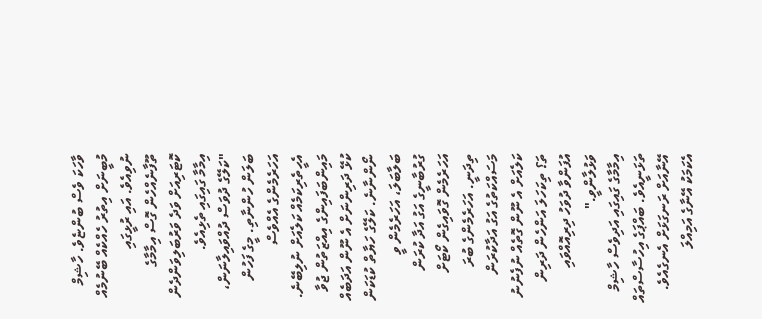ވާހަކަ ވެސް ބުންޏެވެ. ހާޝިމް މުބީނަށް އިތުރު ހެއްކެއް ބޭނުމެއް ނުވިއެވެ. އައި ރުޅީގައި ތޫފާނެއްހެން ގޮސް އިމާމާގެ ކޮޓަރިއަށް ވަދެ ވަރުބަލިވަންދެން އިމާމާ ގައިގައި ތެޅިއެވެ.
"ކަލޭގެ ދުވަސް ދުއްވައިލާނަން، ބަލަން ހުންނާތި. މީގެ ފަހުން އަހަރެމެންގެ އެއްވެސް އެހީތެރިކަމެއް ކަލެއަށް ނުލިބޭނެ. މައިންބަފައިންގެ އިއްޒަތުން ޖުވާ ކުޅޭ ދަރިންނަށް އެ ނޫން އަދަބެއް ނޯންނާނެ. ކަލޭގެ ހަޔާތް ކުޑަކަން ބަލާބަލަ، އަހަރެމެން ވީ ގުރުބާނީގެ އަގު އަދާ ކުރަން އަހަރެމެން ގޮވައިގެން ކޯޓަށް ތިދަނީ. އަހަރެމެންގެ ބުރަ މަސައްކަތުގެ އަގު އަދާކުރަން ކަލެއަށް އެ ނޫން ގޮތެއް ނުފެނުނު ތަ؟ ތިކަހަލަ އަންހެން ދަރިން އުފަންވާ ދުވަހު ދިރިއޮއްވައި ވަޅުލާންވީ."
އިމާމާގެ ގައިގައި އަދިވެސް ހާޝިމް ތަޅަނީއެވެ. ބައްޕަގެ އިހުސާސްތައް އޭނާއަށް ރަނގަޅަށް އެނގެއެވެ. އެކަމަކު އޭނާގެ އަމިއްލަ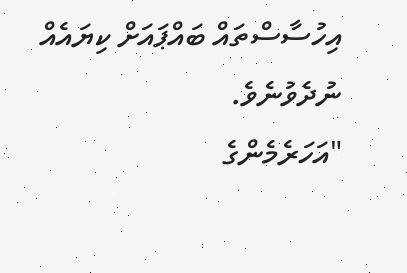އިހުސާސްތައް ބައްޕައަށް ކިޔައެއް ނުދެވުނެވެ.
"އަހަރެމެންގެ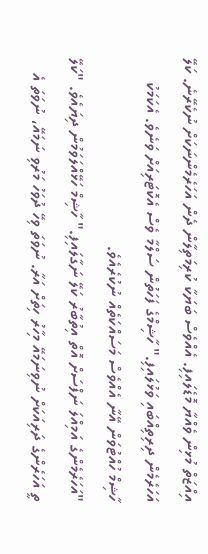އިއްޒަތް މުޅިން ވެއްޔާ މޮޑެލައިފި. އެއްވެސް ބަޔަކާ ކުރިމަތިލާން ދެން އަހަރެމެންނަކަށް ނުކެރޭނެ. ކަލޭ އަހަރެމެން ދިރިތިއްބައި ވަޅުލައިފި." ހާޝިމްގެ ފަހަތުން ސަލްމާ ވެސް އެކޮޓަރިއަށް ވަނެވެ. އެކަމަކު ހާޝިމް ހުއްޓުވަން އޭނާ އެއްވެސް މަސައްކަތެއް ނުކުރެއެވެ.
"އަހަރެމެންގެ އަމިއްލަ ނަފްސަށް އޮތް އިތުބާރު ކަލޭ ނަގާލައިފި." ހާޝިމް ހަޅޭއްލަވަމުން ދިޔައެވެ. "ކަލޭ ތީ އަހަރެންގެ ދަރިއަކަށް ނުވިނަމައޭ މިހާރު ހިތަށް އަރާ. ނުވަތަ ވިހޭ ދުވަހު މަރުވި ނަމައޭ، ނުވަތަ އެ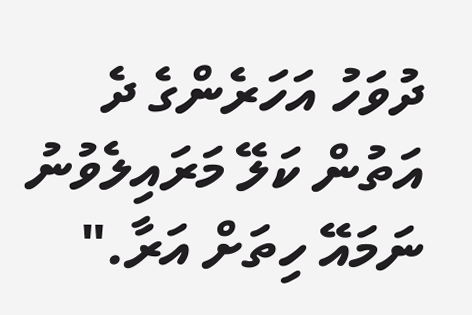ދުވަހު އަހަރެންގެ ދެ އަތުން ކަލޭ މަރައިލެވުނު ނަމައޭ ހިތަށް އަރާ."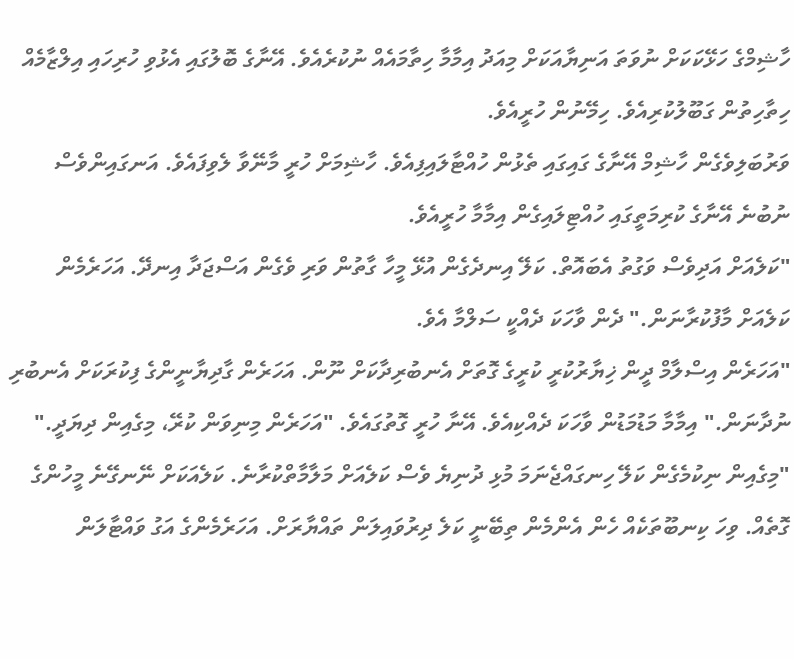ހާޝިމްގެ ހަޅޭކަކަށް ނުވަތަ އަނިޔާއަކަށް މިއަދު އިމާމާ ހިތާމައެއް ނުކުރެއެވެ. އޭނާގެ ބޮލުގައި އެޅުވި ހުރިހައި އިލްޒާމެއް ހިތާހިތުން ގަބޫލުކުރިއެވެ. ހިމޭނުން ހުރީއެވެ.
ވަރުބަލިވެގެން ހާޝިމް އޭނާގެ ގައިގައި ތެޅުން ހުއްޓާލައިފިއެވެ. ހާޝިމަށް ހުރީ މާނޭވާ ލެވިފައެވެ. އަނގައިންވެސް ނުބުނެ އޭނާގެ ކުރިމަތީގައި ހުއްޓިލައިގެން އިމާމާ ހުރީއެވެ.
"ކަލެއަށް އަދިވެސް ވަގުތު އެބައޮތް. ކަލޭ އިނދެގެން އުޅޭ މީހާ ގާތުން ވަރި ވެގެން އަސްޖަދާ އިނދޭ. އަހަރެމެން ކަލެއަށް މާފުކުރާނަން." ދެން ވާހަކަ ދެއްކީ ސަލްމާ އެވެ.
"އަހަރެން އިސްލާމް ދީން ޚިޔާރުކުރީ ކުރީގެ ގޮތަށް އެނބުރިދާކަށް ނޫން. އަހަރެން ގާދިޔާނީންގެ ފިކުރަކަށް އެނބުރި ނުދާނަން." އިމާމާ މަޑުމަޑުން ވާހަކަ ދެއްކިއެވެ. އޭނާ ހުރީ ގޮތުގައެވެ. "އަހަރެން މިނިވަން ކުރޭ، މިގެއިން ދިޔަދީ."
"މިގެއިން ނިކުމެގެން ކަލޭ ހިނގައްޖެނަމަ މުޅި ދުނިޔެ ވެސް ކަލެއަށް މަލާމާތްކުރާނެ. ކަލެއަކަށް ނޭނގޭނެ މީހުންގެ ގޮތެއް. ވިހަ ކިނބޫތަކެއް ހެން އެންމެން ތިބޭނީ ކަލެ ދިރުވައިލަން ތައްޔާރަށް. އަހަރެމެންގެ އަގު ވައްޓާލަން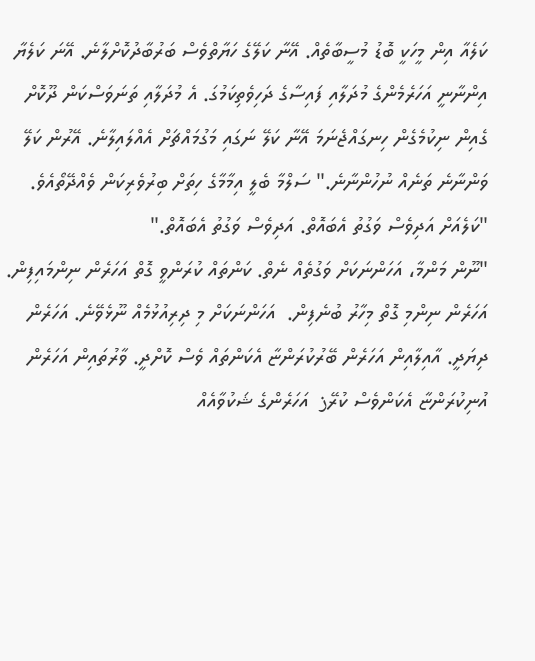ކަލެއާ އިން މީހަކީ ބޮޑު މުސީބާތެއް. އޭނާ ކަލޭގެ ހަޔާތްވެސް ބަރުބާދުކޮށްލާނެ. އޭނަ ކަލެޔާ އިންނާނީ އަހަރެމެންގެ މުދަލާއި ފައިސާގެ ދަހިވެތިކަމުގަ. އެ މުދަލާއި ތަނަވަސްކަން ދޫކޮށް ގެއިން ނިކުމެގެން ހިނގައްޖެނަމަ އޭނާ ކަލޭ ނަގައި މަގުމައްޗަށް އެއްލައިލާނެ. އޭރުން ކަލޭ ވަންނާނެ ތަނެއް ނުހުންނާނެ." ސަލްމާ ބެލީ އިމާމާގެ ހިތަށް ބިރުވެރިކަން ވެއްދޭތޯއެވެ. "ކަލެއަށް އަދިވެސް ވަގުތު އެބައޮތް. އަދިވެސް ވަގުތު އެބައޮތް."
"ނޫން މަންމާ، އަހަންނަކަށް ވަގުތެއް ނެތް. ކަންތައް ކުރަންވީ ގޮތް އަހަރެން ނިންމައިފިން. އަހަރެން ނިންމި ގޮތް މިހާރު ބުނެފިން.  އަހަންނަކަށް މި ދިރިއުޅުމެއް ނޫޅެވޭނެ. އަހަރެން ދިޔަދީ. އާއިލާއިން އަހަރެން ބޭރުކުރަންޏާ އެކަންތައް ވެސް ކޮށްދީ. ވާރުތައިން އަހަރެން އުނިކުރަންޏާ އެކަންވެސް ކުރޭز  އަހަރެންގެ ޝަކުވާއެއް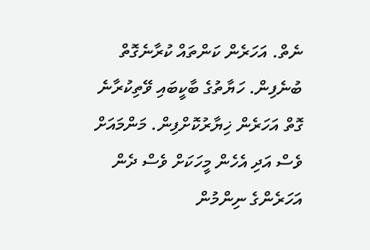ނެތް. އަހަރެން ކަންތައް ކުރާނެގޮތް ބުނެފިން. ހަޔާތުގެ ބާކީބައި ވޭތިކުރާނެ ގޮތް އަހަރެން ޚިޔާރުކޮށްފިން. މަންމައަށް ވެސް އަދި އެހެން މީހަކަށް ވެސް ދެން އަހަރެންގެ ނިންމުން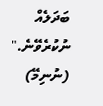ބަދަލެއް ނުކުރެވޭނެ."
(ނުނިމޭ)